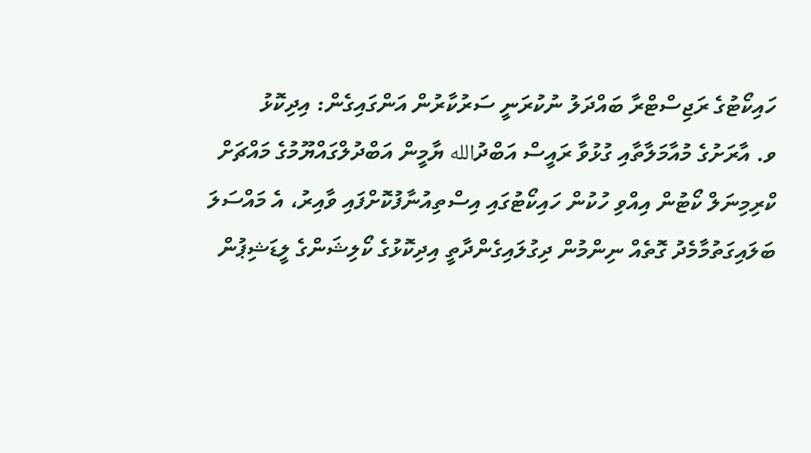ހައިކޯޓުގެ ރަޖިސްޓްރާ ބައްދަލު ނުކުރަނީ ސަރުކާރުން އަންގައިގެން: އިދިކޮޅު
ވ. އާރަށުގެ މުއާމަލާތާއި ގުޅުވާ ރައީސް އަބްދުالله ޔާމީން އަބްދުލްގައްޔޫމުގެ މައްޗަށް ކްރިމިނަލް ކޯޓުން އިއްވި ހުކުން ހައިކޯޓުގައި އިސްތިއުނާފުކޮށްފައި ވާއިރު، އެ މައްސަލަ ބަލައިގަތުމާމެދު ގޮތެއް ނިންމުން ދިގުލައިގެންދާތީ އިދިކޮޅުގެ ކޯލިޝަންގެ ލީޑަޝިޕުން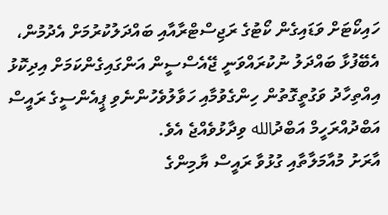ހައިކޯޓަށް ވަޑައިގެން ކޯޓުގެ ރަޖިސްޓްރާއާއި ބައްދަލުކުރުމަށް އެދުމުން، އެބޭފުޅާ ބައްދަލު ނުކުރައްވަނީ ޖޭއެސްސީން އަންގައިގެންކަމަށް އިދިކޮޅު އިއްތިހާދު ވަގުތީގޮތުން ހިންގެވުމާއި ހަވާލުވެހުންނެވި ޕީއެންސީގެ ރައީސް އަބްދުއްރަހީމް އަބްދުالله ވިދާޅުވެއްޖެ އެވެ.
އާރަށު މުއާމަލާތާއި ގުޅުވާ ރައީސް ޔާމިންގެ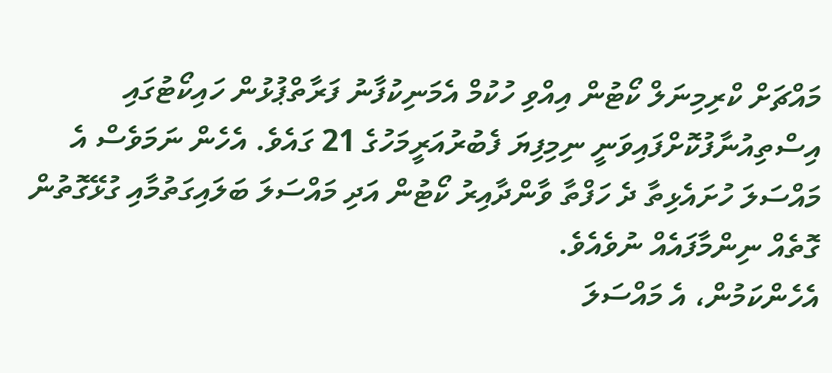މައްޗަށް ކްރިމިނަލް ކޯޓުން އިއްވި ހުކުމް އެމަނިކުފާނު ފަރާތްޕުޅުން ހައިކޯޓުގައި އިސްތިއުނާފުކޮށްފައިވަނީ ނިމިފިޔަ ފެބުރުއަރީމަހުގެ 21 ގައެވެ. އެހެން ނަމަވެސް އެ މައްސަލަ ހުށައެޅިތާ ދެ ހަފްތާ ވާންދާއިރު ކޯޓުން އަދި މައްސަލަ ބަލައިގަތުމާއި ގުޅޭގޮތުން ގޮތެއް ނިންމާފައެއް ނުވެއެވެ.
އެހެންކަމުން، އެ މައްސަލަ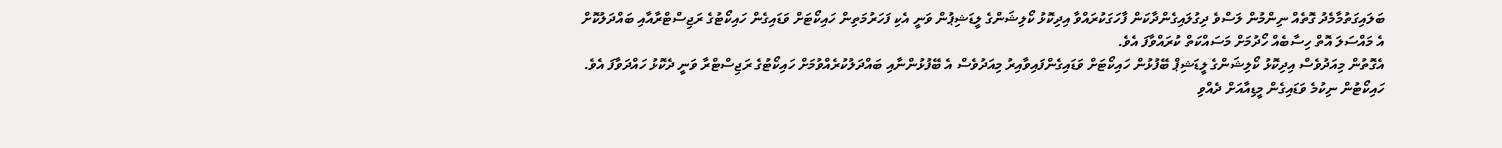ބަލައިގަތުމާމެދު ގޮތެއް ނިންމުން ލަސްވެ ދިގުލައިގެންދާކަން ފާހަގަކުރައްވާ އިދިކޮޅު ކޯލިޝަންގެ ލީޑަޝިޕުން ވަނީ އެކި ފަހަރުމަތިން ހައިކޯޓަށް ވަޑައިގެން ހައިކޯޓުގެ ރަޖިސްޓްރާއާއި ބައްދަލުކޮށް އެ މައްސަލަ އޮތް ހިސާބެއް ހޯދުމަށް މަސައްކަތް ކުރައްވާފަ އެވެ.
އެގޮތުން މިއަދުވެސް އިދިކޮޅު ކޯލިޝަންގެ ލީޑަޝިޕް ބޭފުޅުން ހައިކޯޓަށް ވަޑައިގެންފައިވާއިރު މިއަދުވެސް އެ ބޭފުޅުންނާއި ބައްދަލުކުރެއްވުމަށް ހައިކޯޓުގެ ރަޖިސްޓްރާ ވަނީ ދެކޮޅު ހައްދަވާފަ އެވެ.
ހައިކޯޓުން ނިކުމެ ވަޑައިގެން މީޑިއާއަށް ދެއްވި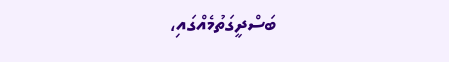ބަސްދީގަތުމެއްގައި،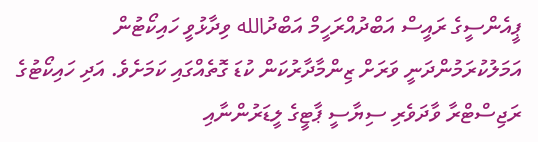ޕީއެންސީގެ ރައީސް އަބްދުއްރަހީމް އަބްދުالله ވިދާޅުވީ ހައިކޯޓުން އަމަލުކުރަމުންދަނީ ވަރަށް ޒިންމާދާރުކަން ކުޑަ ގޮތެއްގައި ކަމަށެވެ. އަދި ހައިކޯޓުގެ ރަޖިސްޓްރާ ވާދަވެރި ސިޔާސީ ޕާޓީގެ ލީޑަރުންނާއި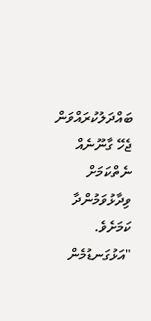ބައްދަލުކުރައްވަން ޖެހޭ ގާނޫނެއް ނެތްކަމަށް ވިދާޅުވަމުންދާ ކަމަށެވެ.
"އަޅުގަނޑުމެން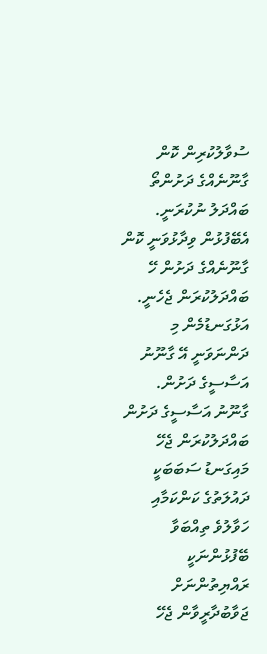ސުވާލުކުރިން ކޮން ގާނޫނެއްގެ ދަށުންތޯ ބައްދަލު ނުކުރަނީ. އެބޭފުޅުން ވިދާޅުވަނީ ކޮން ގާނޫނެއްގެ ދަށުން ހޭ ބައްދަލުކުރަން ޖެހެނީ. އަޅުގަނޑުމެން މި ދަންނަވަނީ އޭ ގާނޫނު އަސާސީގެ ދަށުން. ގާނޫނު އަސާސީގެ ދަށުން ބައްދަލުކުރަން ޖެހޭ މައިގަނޑު ސަބަބަކީ ދައުލަތުގެ ކަންކަމާއި ހަވާލުވެ ތިއްބަވާ ބޭފުޅުންނަކީ ރައްޔިތުންނަށް ޖަވާބުދާރީވާން ޖެހޭ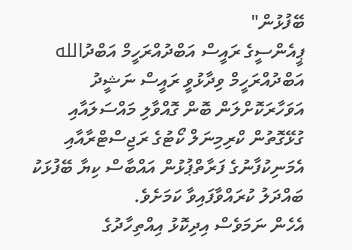ބޭފުޅުން"
ޕީއެންސީގެ ރައީސް އަބްދުއްރަހީމް އަބްދުالله
އަބްދުއްރަހީމް ވިދާޅުވީ ރައީސް ނަޝީދު އަވަހާރަކޮށްލަން ބޮން ގޮއްވާލި މައްސަލައާއި ގުޅޭގޮތުން ކްރިމިނަލް ކޯޓުގެ ރަޖިސްޓްރާއާއި އެމަނިކުފާނުގެ ފަރާތްޕުޅުން އައްބާސް ކިޔާ ބޭފުޅަކު ބައްދަލު ކުރައްވާފައިވާ ކަމަށެވެ.
އެހެން ނަމަވެސް އިދިކޮޅު އިއްތިހާދުގެ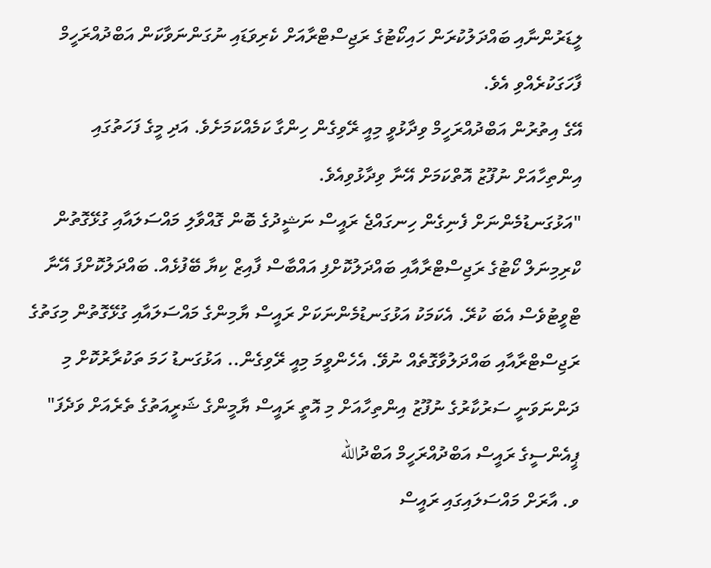ލީޑަރުންނާއި ބައްދަލުކުރަން ހައިކޯޓުގެ ރަޖިސްޓްރާއަށް ކެރިވަޑައި ނުގަންނަވާކަން އަބްދުއްރަހީމް ފާހަގަކުރެއްވި އެވެ.
އޭގެ އިތުރުން އަބްދުއްރަހީމް ވިދާޅުވީ މިއީ ރޭވިގެން ހިންގާ ކަމެއްކަމަށެވެ. އަދި މީގެ ފަހަތުގައި އިންތިހާއަށް ނުފޫޒު އޮތްކަމަށް އޭނާ ވިދާޅުވިއެވެ.
"އަޅުގަނޑުމެންނަށް ފެނިގެން ހިނގައްޖެ ރައީސް ނަޝީދުގެ ބޮން ގޮއްވާލި މައްސަލައާއި ގުޅޭގޮތުން ކްރިމިނަލް ކޯޓުގެ ރަޖިސްޓްރާއާއި ބައްދަލުކޮށްފި އައްބާސް ފާއިޒް ކިޔާ ބޭފުޅެއް. ބައްދަލުކޮށްފަ އޭނާ ޓްވީޓުވެސް އެބަ ކުރޭ. އެކަމަކު އަޅުގަނޑުމެންނަކަށް ރައީސް ޔާމިންގެ މައްސަލައާއި ގުޅޭގޮތުން މިގަތުގެ ރަޖިސްޓްރާއާއި ބައްދަލުވާގޮތެއް ނުވޭ. އެހެންވީމަ މިއީ ރޭވިގެން.. އަޅުގަނޑު ހަމަ ތަކުރާރުކޮށް މި ދަންނަވަނީ ސަރުކާރުގެ ނުފޫޒު އިންތިހާއަށް މި އޮތީ ރައީސް ޔާމީންގެ ޝަރީއަތުގެ ތެރެއަށް ވަދެފަ"
ޕީއެންސީގެ ރައީސް އަބްދުއްރަހީމް އަބްދުالله
ވ. އާރަށް މައްސަލައިގައި ރައީސް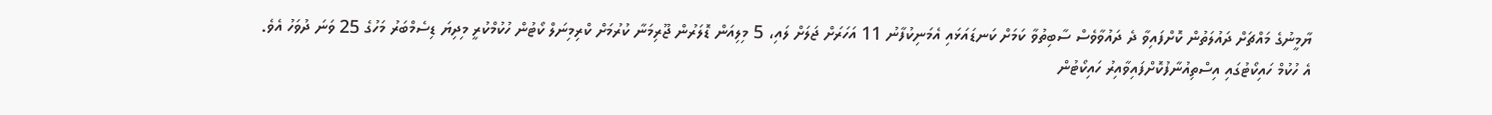ޔާމީނުގެ މައްޗަށް ދައުލަތުން ކޮށްފައިވާ ދެ ދައުވާވެސް ސާބިތުވާ ކަމަށް ކަނޑައަޅައި އެމަނިކުފާނު 11 އަހަރަށް ޖަލަށް ލައި، 5 މިލިއަން ޑޮލަރުން ޖޫރިމަނާ ކުރުމަށް ކްރިމިނަލް ކޯޓުން ހުކުމްކުރީ މިދިޔަ ޑިސެމްބަރު މަހުގެ 25 ވަނަ ދުވަހު އެވެ.
އެ ހުކުމް ހައިކޯޓުގައި އިސްތިއުނާފުކޮށްފައިވާއިރު ހައިކޯޓުން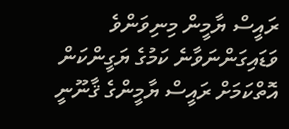ރައީސް ޔާމީން މިނިވަންވެ ވަޑައިގަންނަވާނެ ކަމުގެ ޔަގީންކަން އޮތްކަމަށް ރައީސް ޔާމީންގެ ޤާނޫނީ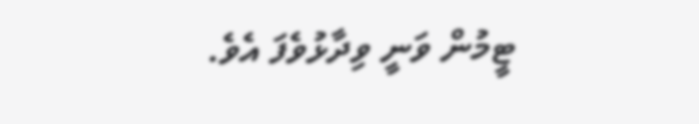ޓީމުން ވަނީ ވިދާޅުވެފަ އެވެ.